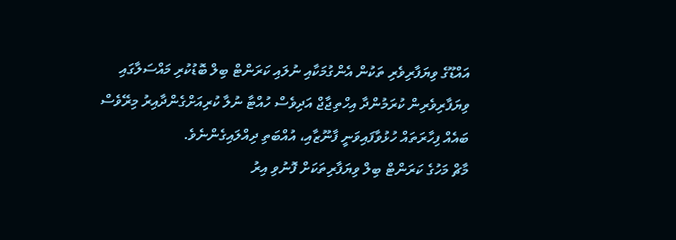އައްޑޫގެ ވިޔަފާރިވެރި ތަކުން އެންގުމަކާއި ނުލައި ކަރަންޓް ބިލް ބޮޑުކުރި މައްސަލާގައި ވިޔަފާރިވެރިން ކުރަމުންދާ އިހްތިޖާޖް އަދިވެސް ހުއްޓާ ނުލާ ކުރިއަށްގެންދާއިރު މިރޭވެސް ބައެއް ފިހާރަތައް ހުޅުވާފައިވަނީ ފާނޫޒާއި، އުއްބަތި ދިއްލައިގެންނެވެ.
މާޗް މަހުގެ ކަރަންޓް ބިލް ވިޔަފާރިތަކަށް ފޮނުވި އިރު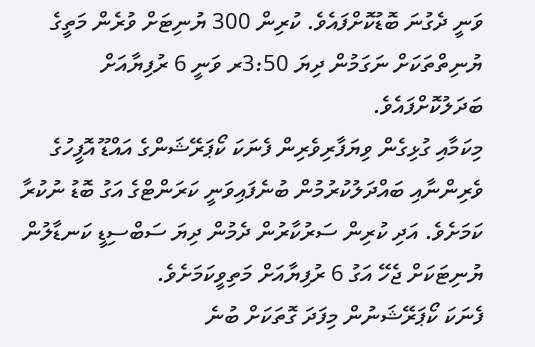ވަނީ ދެގުނަ ބޮޑުކޮށްފައެވެ. ކުރިން 300 ޔުނިޓަށް ވުރެން މަތީގެ ޔުނިތްތަކަށް ނަގަމުން ދިޔަ 3:50ރ ވަނީ 6 ރުފިޔާއަށް ބަދަލުކޮށްފައެވެ.
މިކަމާއި ގުޅިގެން ވިޔަފާރިވެރިން ފެނަކަ ކޯޕަރޭޝަންގެ އައްޑޫ އޮފީހުގެ ވެރިންނާއި ބައްދަލުކުރުމުން ބުނެފައިވަނީ ކަރަންޓްގެ އަގު ބޮޑު ނުކުރާ ކަމަށެވެ. އަދި ކުރިން ސަރުކާރުން ދެމުން ދިޔަ ސަބްސިޑީ ކަނޑާލުން ޔުނިޓަކަށް ޖެހޭ އަގު 6 ރުފިޔާއަށް މަތިވީކަމަށެވެ.
ފެނަކަ ކޯޕަރޭޝަނުން މިފަދަ ގޮތަކަށް ބުނެ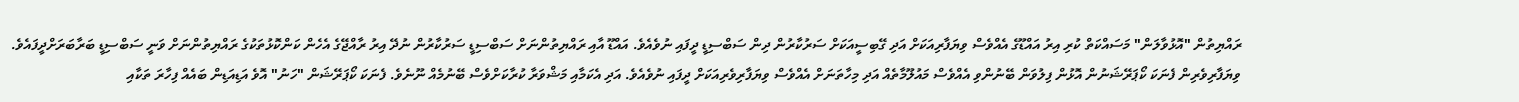ރައްޔިތުން "އޮޅުވާލަން" މަސައްކަތް ކުރި އިރު އައްޑޫގެ އެއްވެސް ވިޔަފާރިއަކަށް އަދި ގޭބިސީއަކަށް ސަރުކާރުން ދިން ސަބްސިޑީ ދީފައި ނުވެއެވެ. އައްޑޫ އާއި ރައްޔިތުންނަށް ސަބްސިޑީ ސަރުކާރުން ނުދޭ އިރު ރާއްޖޭގެ އެހެން ކަންކޮޅުތަކުގެ ރައްޔިތުންނަށް ވަނީ ސަބްސިޑީ ބަރާބަރަށްދީފައެވެ.
ވިޔަފާރިވެރިން ފެނަކަ ކޯޕަރޭޝަނުން އޮޅުން ފިލުވަން ބޭނުންވި އެއްވެސް މައުލޫމާތެއް އަދި މިހާތަނަށް އެއްވެސް ވިޔަފާރިވެރިއަކަށް ދީފައި ނުވެއެވެ. އަދި އެކަމާއި މަޝްވަރާ ކުރާކަށްވެސް ބޭނުމެއް ނޫނެވެ. ފެނަކަ ކޯޕަރޭޝަން "ހަނު" އޮވެ އަޑިއަޑިން ބައެއް ފިހާރަ ތަކާއި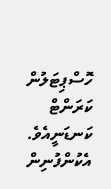ހޮސްޕިޓަލުން ކަރަންޓް ކަނޑަނީއެވެ.
އެކުންފުނިން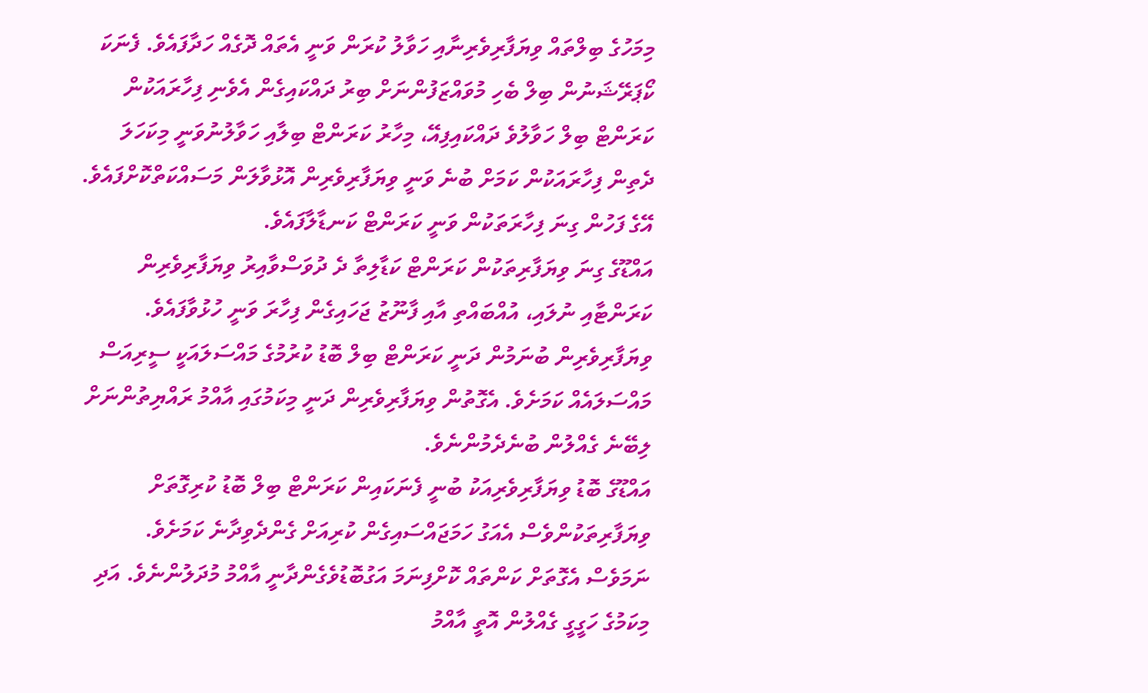މިމަހުގެ ބިލްތައް ވިޔަފާރިވެރިނާއި ހަވާލު ކުރަން ވަނީ އެތައް ދޮގެއް ހަދާފައެވެ. ފެނަކަ ކޯޕަރޭޝަނުން ބިލް ބެހި މުވައްޒަފުންނަށް ބިރު ދައްކައިގެން އެވެނި ފިހާރައަކުން ކަރަންޓް ބިލް ހަވާލުވެ ދައްކައިފިއޭ، މިހާރު ކަރަންޓް ބިލާއި ހަވާލުނުވަނީ މިކަހަލަ ދެތިން ފިހާރައަކުން ކަމަށް ބުނެ ވަނީ ވިޔަފާރިވެރިން އޮޅުވާލަން މަސައްކަތްކޮށްފައެވެ. އޭގެ ފަހުން ގިނަ ފިހާރަތަކުން ވަނީ ކަރަންޓް ކަނޑާލާފައެވެ.
އައްޑޫގެ ގިނަ ވިޔަފާރިތަކުން ކަރަންޓް ކަޑާލިތާ ދެ ދުވަސްވާއިރު ވިޔަފާރިވެރިން ކަރަންޓާއި ނުލައި، އުއްބައްތި އާއި ފާނޫޒު ޖަހައިގެން ފިހާރަ ވަނީ ހުޅުވާފައެވެ.
ވިޔަފާރިވެރިން ބުނަމުން ދަނީ ކަރަންޓް ބިލް ބޮޑު ކުރުމުގެ މައްސަލައަކީ ސީރިއަސް މައްސަލައެއް ކަމަށެވެ. އެގޮތުން ވިޔަފާރިވެރިން ދަނީ މިކަމުގައި އާއްމު ރައްޔިތުންނަށް ލިބޭނެ ގެއްލުން ބުނެދެމުންނެވެ.
އައްޑޫގެ ބޮޑު ވިޔަފާރިވެރިއަކު ބުނީ ފެނަކައިން ކަރަންޓް ބިލް ބޮޑު ކުރިގޮތަށް ވިޔަފާރިތަކުންވެސް އެއަގު ހަމަޖައްސައިގެން ކުރިއަށް ގެންދެވިދާނެ ކަމަށެވެ. ނަމަވެސް އެގޮތަށް ކަންތައް ކޮށްފިނަމަ އަގުބޮޑުވެގެންދާނީ އާއްމު މުދަލުންނެވެ. އަދި މިކަމުގެ ހަގީގީ ގެއްލުން އޮތީ އާއްމު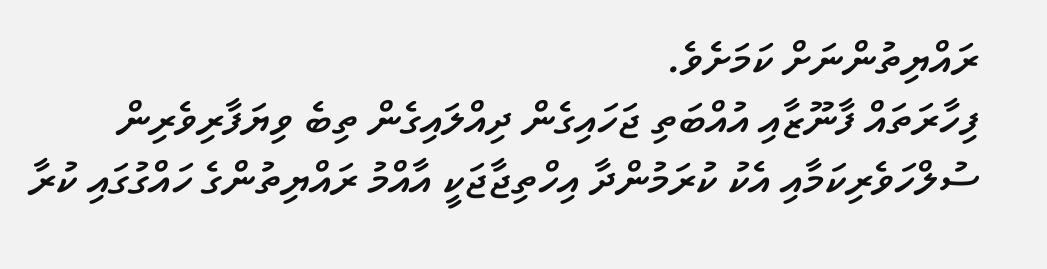ރައްޔިތުންނަށް ކަމަށެވެ.
ފިހާރަތައް ފާނޫޒާއި އުއްބަތި ޖަހައިގެން ދިއްލައިގެން ތިބެ ވިޔަފާރިވެރިން ސުލްހަވެރިކަމާއި އެކު ކުރަމުންދާ އިހްތިޖާޖަކީ އާއްމު ރައްޔިތުންގެ ހައްގުގައި ކުރާ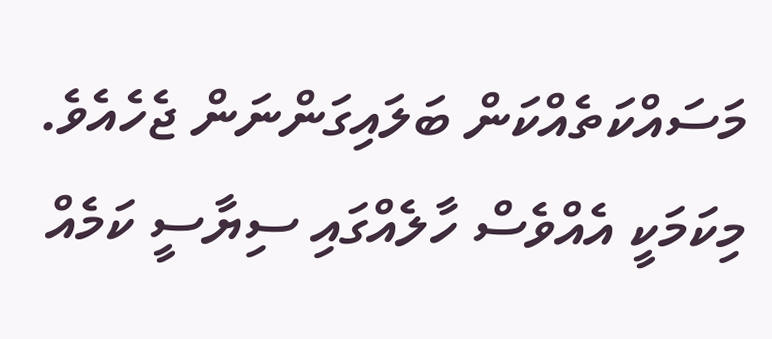މަސައްކަތެއްކަން ބަލައިގަންނަން ޖެހެއެވެ. މިކަމަކީ އެއްވެސް ހާލެއްގައި ސިޔާސީ ކަމެއް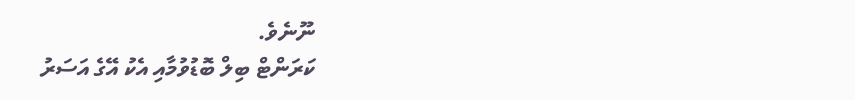ނޫނެވެ.
ކަރަންޓް ބިލް ބޮޑުވުމާއި އެކު އޭގެ އަސަރު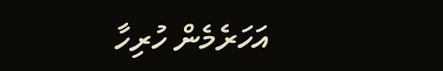އަހަރެމެން ހުރިހާ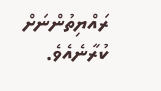ރައްޔިތުންނަށް ކުރާނެއެވެ.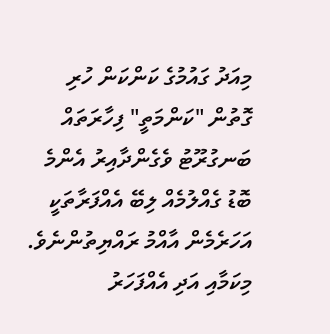މިއަދު ގައުމުގެ ކަންކަން ހުރި ގޮތުން "ކަންމަތީ" ފިހާރަތައް ބަނގުރޫޓު ވެގެންދާއިރު އެންމެ ބޮޑު ގެއްލުމެއް ލިބޭ އެއްފަރާތަކީ އަހަރެމެން އާއްމު ރައްޔިތުންނެވެ. މިކަމާއި އަދި އެއްފަހަރު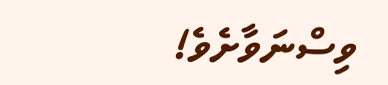ވިސްނަވާށެވެ!